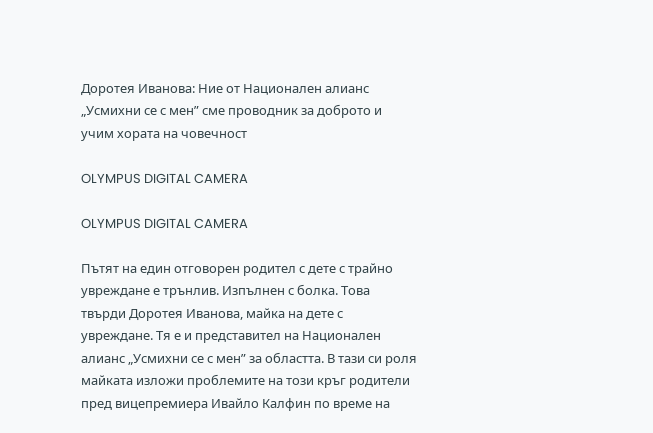Доротея Иванова: Ние от Национален алианс „Усмихни се с мен” сме проводник за доброто и учим хората на човечност

OLYMPUS DIGITAL CAMERA

OLYMPUS DIGITAL CAMERA

Пътят на един отговорен родител с дете с трайно увреждане е трънлив. Изпълнен с болка. Това твърди Доротея Иванова, майка на дете с увреждане. Тя е и представител на Национален алианс „Усмихни се с мен” за областта. В тази си роля майката изложи проблемите на този кръг родители пред вицепремиера Ивайло Калфин по време на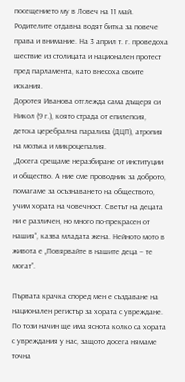посещението му в Ловеч на 11 май.
Родителите отдавна водят битка за повече права и внимание. На 3 април т. г. проведоха шествие из столицата и национален протест пред парламента, като внесоха своите искания.
Доротея Иванова отглежда сама дъщеря си Никол (9 г.), която страда от епилепсия, детска церебрална парализа (ДЦП), атропия на мозъка и микроцепалия.
„Досега срещаме неразбиране от институции и общество. А ние сме проводник за доброто, помагаме за осъзнаването на обществото, учим хората на човечност. Светът на децата ни е различен, но много по-прекрасен от нашия“, казва младата жена. Нейното мото в живота е „Повярвайте в нашите деца – те могат”.

Първата крачка според мен е създаване на национален регистър за хората с увреждане. По този начин ще има яснота колко са хората с увреждания у нас, защото досега нямаме точна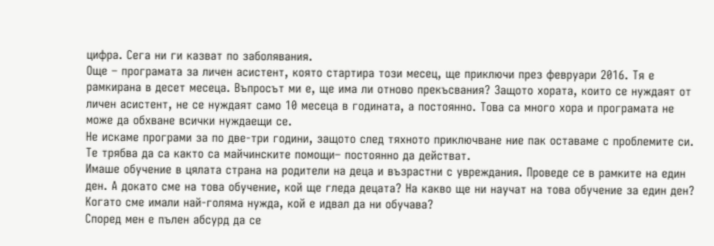цифра. Сега ни ги казват по заболявания.
Още – програмата за личен асистент, която стартира този месец, ще приключи през февруари 2016. Тя е рамкирана в десет месеца. Въпросът ми е, ще има ли отново прекъсвания? Защото хората, които се нуждаят от личен асистент, не се нуждаят само 10 месеца в годината, а постоянно. Това са много хора и програмата не може да обхване всички нуждаещи се.
Не искаме програми за по две-три години, защото след тяхното приключване ние пак оставаме с проблемите си. Те трябва да са както са майчинските помощи– постоянно да действат.
Имаше обучение в цялата страна на родители на деца и възрастни с увреждания. Проведе се в рамките на един ден. А докато сме на това обучение, кой ще гледа децата? На какво ще ни научат на това обучение за един ден? Когато сме имали най-голяма нужда, кой е идвал да ни обучава?
Според мен е пълен абсурд да се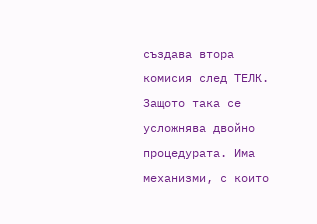създава втора комисия след ТЕЛК. Защото така се усложнява двойно процедурата. Има механизми, с които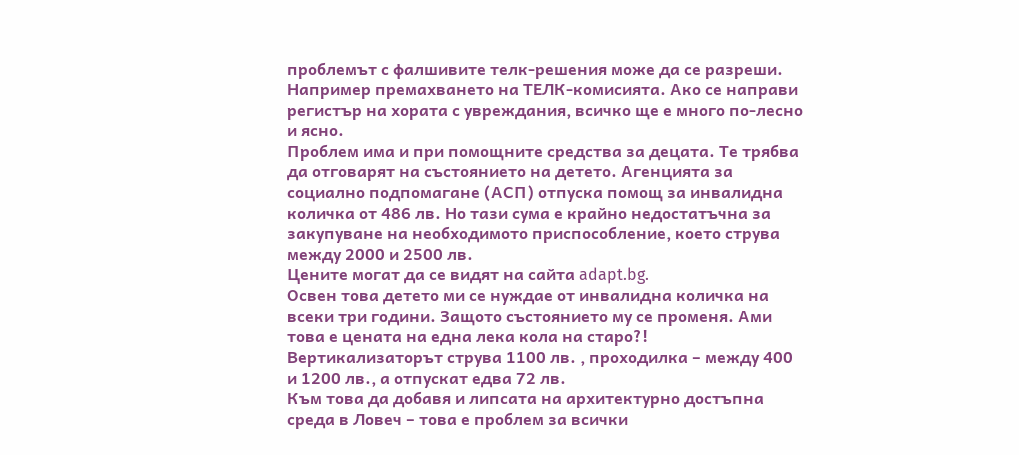проблемът с фалшивите телк-решения може да се разреши. Например премахването на ТЕЛК-комисията. Ако се направи регистър на хората с увреждания, всичко ще е много по-лесно и ясно.
Проблем има и при помощните средства за децата. Те трябва да отговарят на състоянието на детето. Агенцията за социално подпомагане (АСП) отпуска помощ за инвалидна количка от 486 лв. Но тази сума е крайно недостатъчна за закупуване на необходимото приспособление, което струва между 2000 и 2500 лв.
Цените могат да се видят на сайта adapt.bg.
Освен това детето ми се нуждае от инвалидна количка на всеки три години. Защото състоянието му се променя. Ами това е цената на една лека кола на старо?! Вертикализаторът струва 1100 лв. , проходилка – между 400 и 1200 лв., а отпускат едва 72 лв.
Към това да добавя и липсата на архитектурно достъпна среда в Ловеч – това е проблем за всички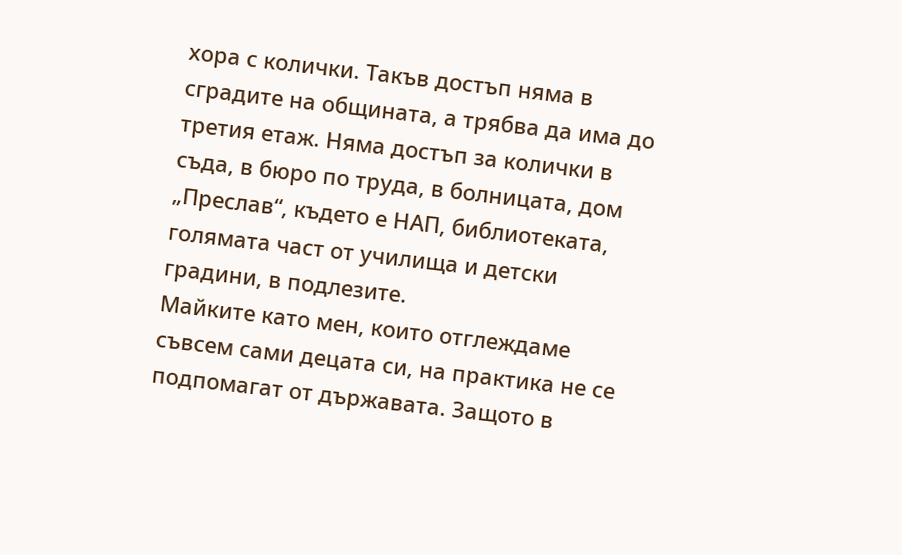хора с колички. Такъв достъп няма в сградите на общината, а трябва да има до третия етаж. Няма достъп за колички в съда, в бюро по труда, в болницата, дом „Преслав“, където е НАП, библиотеката, голямата част от училища и детски градини, в подлезите.
Майките като мен, които отглеждаме съвсем сами децата си, на практика не се подпомагат от държавата. Защото в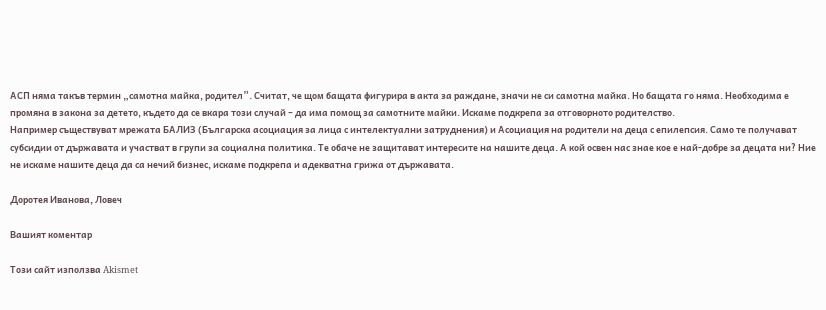АСП няма такъв термин „самотна майка, родител”. Считат, че щом бащата фигурира в акта за раждане, значи не си самотна майка. Но бащата го няма. Необходима е промяна в закона за детето, където да се вкара този случай – да има помощ за самотните майки. Искаме подкрепа за отговорното родителство.
Например съществуват мрежата БАЛИЗ (Българска асоциация за лица с интелектуални затруднения) и Асоциация на родители на деца с епилепсия. Само те получават субсидии от държавата и участват в групи за социална политика. Те обаче не защитават интересите на нашите деца. А кой освен нас знае кое е най-добре за децата ни? Ние не искаме нашите деца да са нечий бизнес, искаме подкрепа и адекватна грижа от държавата.

Доротея Иванова, Ловеч

Вашият коментар

Този сайт използва Akismet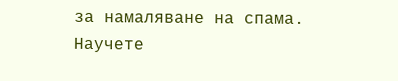за намаляване на спама. Научете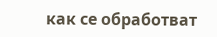как се обработват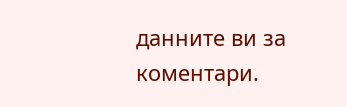данните ви за коментари.